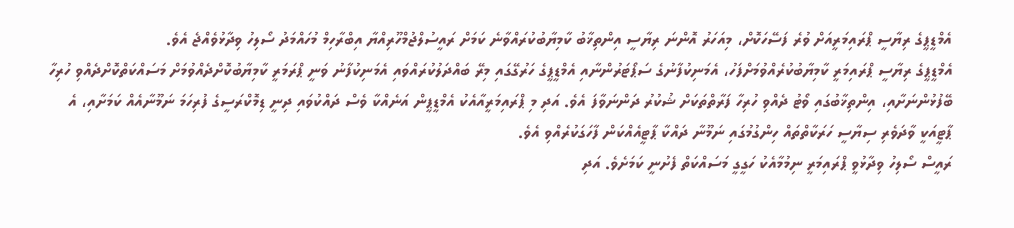އެމްޑީޕީގެ ރިޔާސީ ޕްރައިމަރީއަށް ވުރެ ފަސޭހަކޮށް، މިއަހަރު އޮންނަ ރިޔާސީ އިންތިޚާބު ކާމިޔާބުކުރައްވާނެ ކަމަށް ރައީސުލްޖުމްހޫރިއްޔާ އިބްރާހިމް މުހައްމަދު ސޯލިހު ވިދާޅުވެއްޖެ އެވެ.
އެމްޑީޕީގެ ރިޔާސީ ޕްރައިމަރީ ކާމިޔާބުކުރެއްވުމަށްފަހު، އެމަނިކުފާނުގެ ސަޕޯޓަރުންނާއި އެމްޑީޕީގެ ހަރުގޭގައި މިރޭ ބައްދަލުކުރައްވައި އެމަނިކުފާނު ވަނީ ޕްރަމަރީ ކާމިޔާބުކޮށްދެއްވުމަށް މަސައްކަތްކޮށްދެއްވި ހުރިހާ ބޭފުޅުންނަށާއި، އިންތިޚާބުގައި ވޯޓު ދެއްވި ހުރިހާ ފަރާތްތަކަށް ޝުކުރު ދަންނަވާފަ އެވެ. އަދި މި ޕްރައިމަރީއާއެކު އެމްޑީޕީން އަނެއްކާ ވެސް ދައްކުވައި ދިނީ ޑިމޮކްރަސީގެ ފުރިހަމަ ނަމޫނާއެއް ކަމަށާއި، އެ ޕާޓީއަކީ ވާދަވެރި ސިޔާސީ ހަރަކާތްތައް ހިންގުމުގައި ނަމޫނާ ދައްކާ ޕާޓީއެއްކަން ފާހަގަކުރެއްވި އެވެ.
ރައީސް ސޯލިހު ވިދާޅުވީ ޕްރައިމަރީ ނިމުމާއެކު ހަގީގީ މަސައްކަތް ފެށުނީ ކަމަށެވެ. އަދި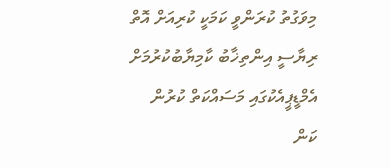މިވަގުތު ކުރަންވީ ކަމަކީ ކުރިއަށް އޮތް ރިޔާސީ އިންތިޚާބު ކާމިޔާބުކުރުމަށް އެމްޑީޕީއެކުގައި މަސައްކަތް ކުރުން ކަން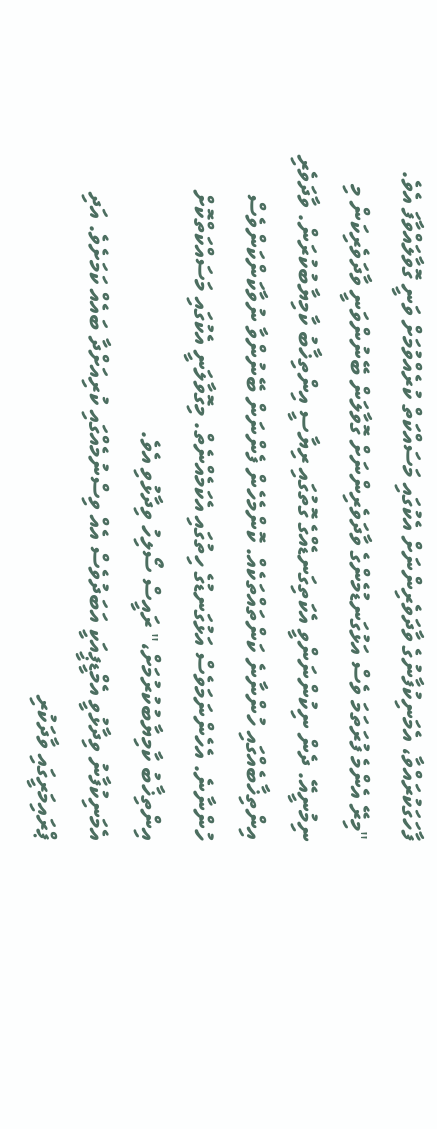ފާހަގަކުރައްވާ، އެމަނިކުފާނުގެ ވާދަވެރިންނަށް އެކުގައި މަސައްކަތް ކުރެއްވުމަށް ވަނީ ގޮވާލައްވާފަ އެވެ.
"މިރޭ އެންމެ ފުރަތަމަ ވެސް އަޅުގަނޑުމެންގެ ވާދަވެރިންނަށް ގޮވާލަން ބޭނުންވަނީ ވާދަވެރިކަން މި ނިމުނީއޭ. ދެން ނިކުންނަންވީ އެކަތިގަނޑެއްގެ ގޮތުގައި ރިޔާސީ އިންތިޚާބު ކާމިޔާބުކުރަން. ވާދަވެރި އިންތިޚާބެއްގައި ހުންނާނެ ކަންތައްތަކެއް. ކޮންމެހެން ފެންނަން ބޭނުންވާ ނުވާކަންކަންވެސް ހުންނާނެ. އެހެންނަމަވެސް އަޅުގަނޑުގެ ހިތުގައި އެކަމެއްނެތް. މިގޮވާލަނީ އެކުގައި މަސައްކަތްކޮށް އިންތިޚާބު ކާމިޔާބުކުރުމަށް،" ރައީސް ސޯލިހު ވިދާޅުވި އެވެ.
އެމަނިކުފާނު ވިދާޅުވީ އެމްޑީޕީއަކީ އަބަދުވެސް އެއް ވިސްނުމެއްގައި ކުރިއަށްދާ ބައެއް ކަމަށެވެ. އަދި ޕްރައިމަރީގައި ވާދަކުރި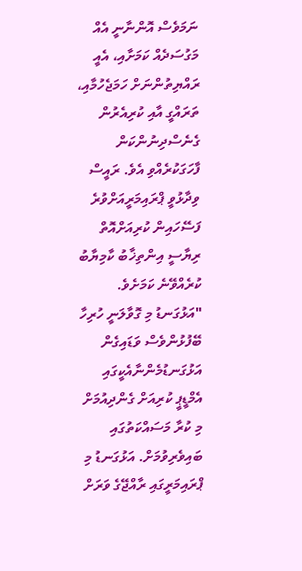ނަމަވެސް އޮންނާނީ އެއް މަގުސަދެއް ކަމަށާއި، އެއީ ރައްޔިތުންނަށް ހަމަޖެހުމާއި، ތަރައްގީ އާއި ކުރިއެރުން ގެނެސްދިނުންކަން ފާހަގަކުރެއްވި އެވެ. ރައީސް ވިދާޅުވީ ޕްރައިމަރީއަށްވުރެ ފަސޭހައިން ކުރިއަށްއޮތް ރިޔާސީ އިންތިޚާބު ކާމިޔާބު ކުރެއްވޭނެ ކަމަށެވެ.
"އަޅުގަނޑު މި ގޮވާލަނީ ހުރިހާ ބޭފުޅުންވެސް ވަޑައިގެން އަޅުގަނޑުމެންނާއެކީގައި އެމްޑީޕީ ކުރިއަށް ގެންދިއުމަށް މި ކުރާ މަސައްކަތުގައި ބައިވެރިވުމަށް. އަޅުގަނޑު މި ޕްރައިމަރީގައި ރާއްޖޭގެ ވަރަށް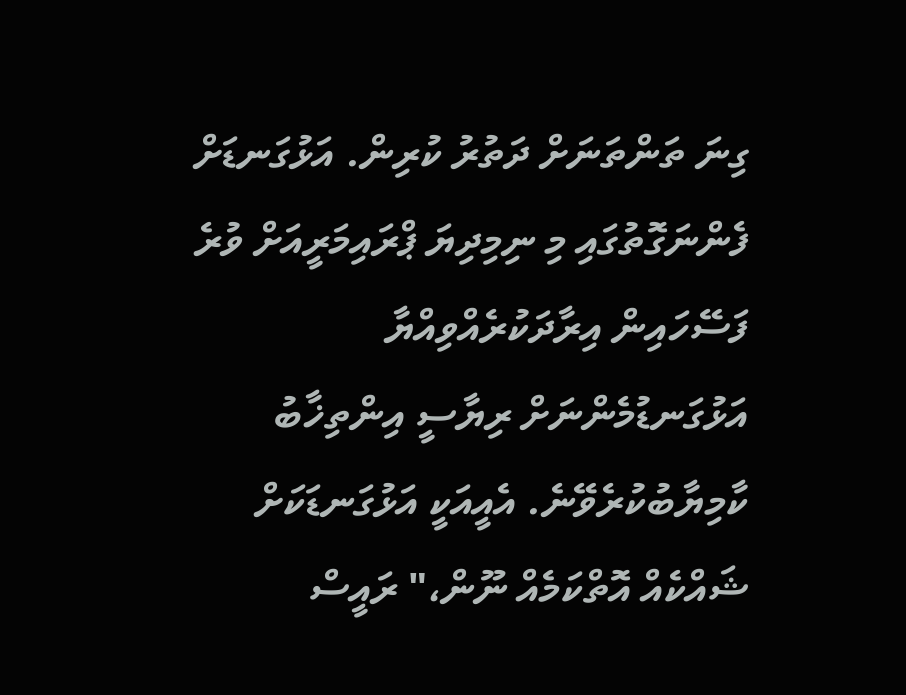ގިނަ ތަންތަނަށް ދަތުރު ކުރިން. އަޅުގަނޑަށް ފެންނަގޮތުގައި މި ނިމިދިޔަ ޕްރައިމަރީއަށް ވުރެ ފަސޭހައިން އިރާދަކުރެއްވިއްޔާ އަޅުގަނޑުމެންނަށް ރިޔާސީ އިންތިޚާބު ކާމިޔާބުކުރެވޭނެ. އެއީއަކީ އަޅުގަނޑަކަށް ޝައްކެއް އޮތްކަމެއް ނޫން،" ރައީސް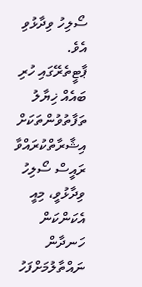ސޯލިހު ވިދާޅުވި އެވެ.
ޕާޓީތެރޭގައި ހުރި ބައެއް ޚިޔާލު ތަފާތުވުންތަކަށް އިޝާރާތްކުރައްވާ ރައީސް ސޯލިހު ވިދާޅުވީ، މިއީ އެކަންކަން ހަނދާން ނައްތާލުމަށްފަހު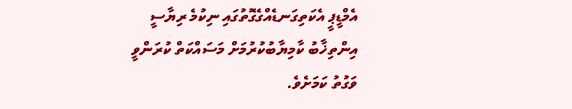އެމްޑީޕީ އެކަތިގަނޑެއްގެގޮތުގައި ނިކުމެ ރިޔާސީ އިންތިޚާބު ކާމިޔާބުކުރުމަށް މަސައްކަތް ކުރަންވީ ވަގުތު ކަމަށެވެ.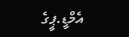އެމްޑީ.ޕީގެ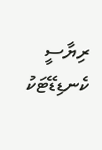ރިޔާސީ ކެނޑިޑޭޓަކު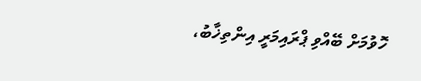ހޮވުމަށް ބޭއްވި ޕްރައިމަރީ އިންތިޚާބު،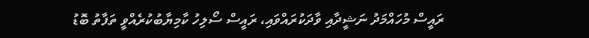ރައީސް މުހައްމަދު ނަޝީދާއި ވާދަކުރައްވައި، ރައީސް ސޯލިހު ކާމިޔާބުކުރެއްވީ ތަފާތު ބޮޑު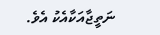ނަތީޖާއަކާއެކު އެވެ.